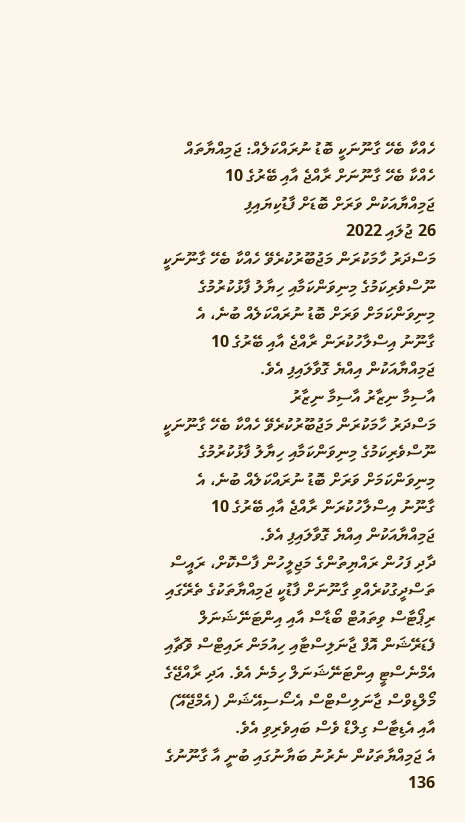ހެއްކާ ބެހޭ ގާނޫނަކީ ބޮޑު ނުރައްކަލެއް: ޖަމިއްޔާތައް
ހެއްކާ ބެހޭ ގާނޫނަށް ރާއްޖެ އާއި ބޭރުގެ 10 ޖަމިއްޔާއަކުން ވަރަށް ބޮޑަށް ފާޑުކިޔައިފި
26 ޖުލައި 2022
މަސްދަރު ހާމަކުރަން މަޖުބޫރުކުރެވޭ ހެއްކާ ބެހޭ ގާނޫނަކީ ނޫސްވެރިކަމުގެ މިނިވަންކަމާއި ހިޔާލު ފާޅުކުރުމުގެ މިނިވަންކަމަށް ވަރަށް ބޮޑު ނުރައްކަލެއް ބުނެ، އެ ގާނޫނު އިސްލާހުކުރަން ރާއްޖެ އާއި ބޭރުގެ 10 ޖަމިއްޔާއަކުން އިއްޔެ ގޮވާލައިފި އެވެ.
އާސިމާ ނިޒާރު އާސިމާ ނިޒާރު
މަސްދަރު ހާމަކުރަން މަޖުބޫރުކުރެވޭ ހެއްކާ ބެހޭ ގާނޫނަކީ ނޫސްވެރިކަމުގެ މިނިވަންކަމާއި ހިޔާލު ފާޅުކުރުމުގެ މިނިވަންކަމަށް ވަރަށް ބޮޑު ނުރައްކަލެއް ބުނެ، އެ ގާނޫނު އިސްލާހުކުރަން ރާއްޖެ އާއި ބޭރުގެ 10 ޖަމިއްޔާއަކުން އިއްޔެ ގޮވާލައިފި އެވެ.
ދާދި ފަހުން ރައްޔިތުންގެ މަޖިލީހުން ފާސްކޮށް، ރައީސް ތަސްދީގުކުރެއްވި ގާނޫނަށް ފާޑުކީ ޖަމިއްޔާތަކުގެ ތެރޭގައި ރިޕޯޓާސް ވިތައުޓް ބޯޑާސް އާއި އިންޓަނޭޝަނަލް ފެޑަރޭޝަން އޮފް ޖާނަލިސްޓާއި ހިއުމަން ރައިޓްސް ވޮޗާއި އެމްނެސްޓީ އިންޓަނޭޝަނަލް ހިމެނެ އެވެ. އަދި ރާއްޖޭގެ މޯލްޑިވްސް ޖާނަލިސްޓްސް އެސޯސިއޭޝަން (އެމްޖޭއޭ) އާއި އެޑިޓާސް ގިލްޑް ވެސް ބައިވެރިވި އެވެ.
އެ ޖަމިއްޔާތަކުން ނެރުނު ބަޔާނުގައި ބުނީ އާ ގާނޫނުގެ 136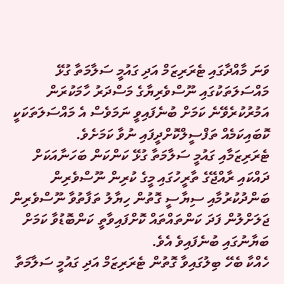ވަނަ މާއްދާގައި ޓެރަރިޒަމް އަދި ގައުމީ ސަލާމަތާ ގުޅޭ މައްސަލަތަކުގައި ނޫސްވެރިޔާގެ މަސްދަރު ހާމަކުރަން އަމުރުކުރެވޭނެ ކަމަށް ބުނެފައިވީ ނަމަވެސް އެ މައްސަލަތަކަކީ ކޮބައިކަމެއް ތަފްސީލްކޮށްދީފައި ނުވާ ކަމަށެވެ.
ޓެރަރިޒަމާއި ގައުމީ ސަލާމަތާ ގުޅޭ ކަންކަން ބަހަނާއަކަށް ދައްކައި ރާއްޖޭގެ ތާރީހުގައި މީގެ ކުރިން ނޫސްވެރިން ބަންދުކުރުމާއި ސިޔާސީ ގޮތުން ހިޔާލު ތަފާތުވާ ނޫސްވެރިން ޖަލަށްލުން ފަދަ ކަންތައްތައް ކޮށްފައިވާތީ ކަންބޮޑުވާ ކަމަށް ބަޔާނުގައި ބުނެފައިވެ އެވެ.
ހެއްކާ ބެހޭ ބިލުގައިވާ ގޮތުން ޓެރަރިޒަމް އަދި ގައުމީ ސަލާމަތާ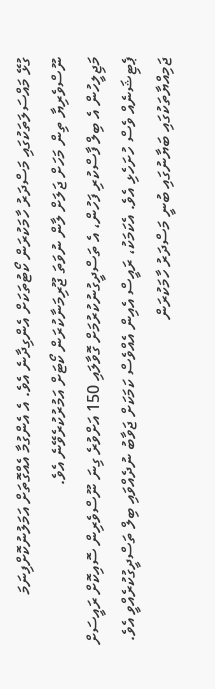ގުޅޭ މައްސަލަތަކުގައި މަސްދަރު ހާމަކުރަން ކޯޓުތަކަށް އެންގިދާނެ އެވެ. އެ އެންގުމާ އެއްގޮތަށް އަމަލުނުކޮށްފިނަމަ ނޫސްވެރިޔާ ތިން މަހަށް ޖަލަށް ލާން ނުވަތަ ޖޫރިމަނާކުރަން ކޯޓަށް އަމުރުކުރެވޭނެ އެވެ.
މަޖިލީހުން އެ ބިލް ފާސްކުރި ފަހުން، އެ ތަސްދީގުނުކުރުމަށް ގޮވާލައި 150 އަށްވުރެ ގިނަ ނޫސްވެރިން ސޮއިކޮށް ރައީސަށް ޕެޓިޝަނެއް ވެސް ހުށަހެޅި އެވެ. އެކަމަކު، ރައީސް އެއިން އެއްވެސް ކަމަކަށް ޖަވާބު ނުދެއްވައި ބިލް ތަސްދީގުކުރެއްވީ އެވެ.
ޖަމިއްޔާތަކުގައި ބަޔާނުގައި ބުނީ މަސްދަރު ހާމަކުރަން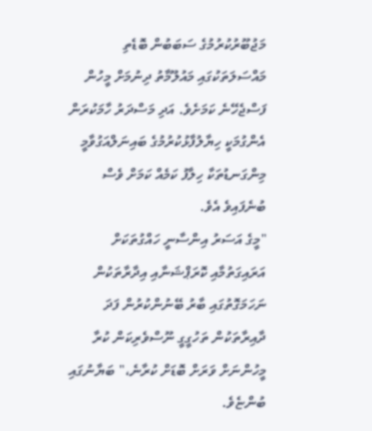މަޖުބޫރުކުރުމުގެ ސަބަބުން ބޮޑެތި މައްސަލަތަކުގައި މައުލޫމާތު ދިނުމަށް މީހުން ފަސްޖެހޭނެ ކަމަށެވެ. އަދި މަސްދަރު ހާމަކުރަން އެންގުމަކީ ހިޔާލުފާޅުކުރުމުގެ ބައިނަލްއަގުވާމީ މިންގަނޑުތަކާ ހިލާފު ކަމެއް ކަމަށް ވެސް ބުނެފައިވެ އެވެ.
"މީގެ އަސަރު އިންސާނީ ހައްގުތަކަށް އަރައިގަތުމާއި ކޮރަޕްޝަނާއި އިދާރާތަކުން ނަހަމަގޮތުގައި ބާރު ބޭނުންކުރުން ފަދަ ދާއިރާތަކުން ތަހުގީގީ ނޫސްވެރިކަން ކުރާ މީހުންނަށް ވަރަށް ބޮޑަށް ކުރާނެ،" ބަޔާނުގައި ބުންޏެވެ.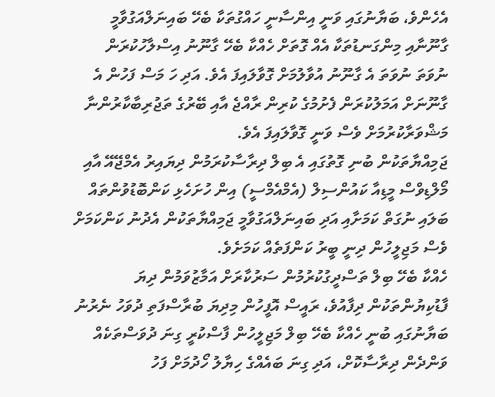އެހެންވެ، ބަޔާނުގައި ވަނީ އިންސާނީ ހައްގުތަކާ ބެހޭ ބައިނަލްއަގުވާމީ ގާނޫނާއި މިންގަނޑުތަކާ އެއް ގޮތަށް ހެއްކާ ބެހޭ ގާނޫނު އިސްލާހުކުރަން ނުވަތަ ނުވަތަ އެ ގާނޫނު އުވާލުމަށް ގޮވާލައިފަ އެވެ. އަދި ހަ މަސް ފަހުން އެ ގާނޫނަށް އަމަލުކުރަން ފެށުމުގެ ކުރިން ރާއްޖެ އާއި ބޭރުގެ ތަޖުރިބާކާރުންނާ މަޝްވަރާކުރުމަށް ވެސް ވަނީ ގޮވާލައިފަ އެވެ.
ޖަމިއްޔާތަކުން ބުނި ގޮތުގައި އެ ބިލް ދިރާސާކުރަމުން ދިޔައިރު އެމްޖޭއޭ އާއި މޯލްޑިވްސް މީޑިއާ ކައުންސިލް (އެމްއެމްސީ) އިން ހުށަހެޅި ކަންބޮޑުވުންތައް ބަލައި ނުގަތް ކަމަށާއި އަދި ބައިނަލްއަގުވާމީ ޖަމިއްޔާތަކުން އެދުނު ކަންކަމަށް ވެސް މަޖިލީހުން ދިނީ ބީރު ކަންފަތެއް ކަމަށެވެ.
ހެއްކާ ބެހޭ ބިލް ތަސްދީގުކުރުމުން ސަރުކާރަށް އަމާޒުވަމުން ދިޔަ ފާޑުކިޔުންތަކުން ދިފާއުވެ، ރައީސް އޮފީހުން މިދިޔަ ބުރާސްފަތި ދުވަހު ނެރުނު ބަޔާނުގައި ބުނީ ހެއްކާ ބެހޭ ބިލް މަޖިލީހުން ފާސްކުރީ ގިނަ ދުވަސްތަކެއް ވަންދެން ދިރާސާކޮށް، އަދި ގިނަ ބައެއްގެ ހިޔާލު ހޯދުމަށް ފަހު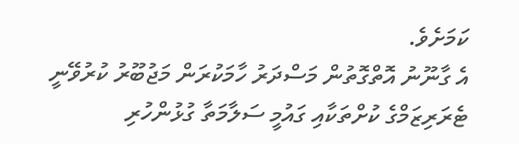ކަމަށެވެ.
އެ ގާނޫނު އޮތްގޮތުން މަސްދަރު ހާމަކުރަން މަޖުބޫރު ކުރުވޭނީ ޓެރަރިޒަމްގެ ކުށްތަކާއި ގައުމީ ސަލާމަތާ ގުޅުންހުރި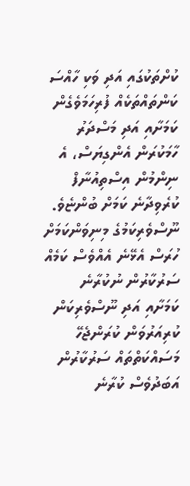ކުށްތަކުގައި އަދި ވަކި ހާއްސަ ކަންތައްތަކެއް ފުރިހަމަވެގެން ކަމަށާއި އަދި މަސްދަރު ހާމަކުރަން އެންގިޔަސް، އެ ނިންމުން އިސްތިއުނާފް ކުރެވިދާނެ ކަމަށް ބުންޏެވެ.
ނޫސްވެރިކަމުގެ މިނިވަންކަމަށް ހުރަސް އެޅޭނެ އެއްވެސް ކަމެއް ސަރުކާރުން ނުކުރާނެ ކަމަށާއި އަދި ނޫސްވެރިކަން ކުރިއަރުވަން ކުރަންޖެހޭ މަސައްކަތްތައް ސަރުކާރުން އަބަދުވެސް ކުރާނެ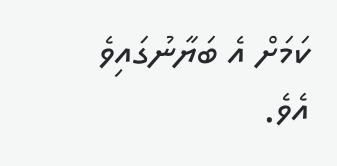ކަމަށް އެ ބަޔާނުގައިވެ އެވެ.